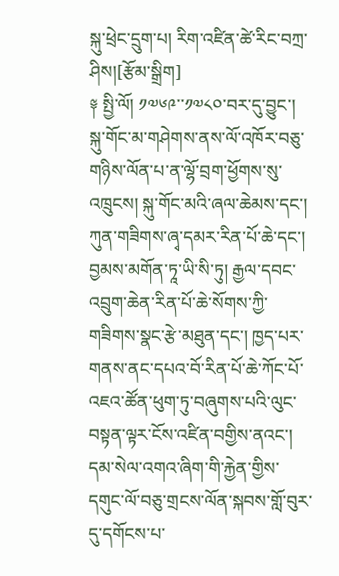སྐུ་ཕྲེང་དྲུག་པ། རིག་འཛིན་ཚེ་རིང་བཀྲ་ཤིས།[རྩོམ་སྒྲིག]
༈ སྤྱི་ལོ། ༡༧༦༩་་༡༧༨༠་བར་དུ་བྱུང་། སྐུ་གོང་མ་གཤེགས་ནས་ལོ་འཁོར་བཅུ་གཉིས་ལོན་པ་ན་ལྷོ་བྲག་ཕྱོགས་སུ་འཁྲུངས། སྐུ་གོང་མའི་ཞལ་ཆེམས་དང་། ཀུན་གཟིགས་ཞྭ་དམར་རིན་པོ་ཆེ་དང་། བྱམས་མགོན་ཏཱ་ཡི་སི་ཏུ། རྒྱལ་དབང་འབྲུག་ཆེན་རིན་པོ་ཆེ་སོགས་ཀྱི་གཟིགས་སྣང་རྩེ་མཐུན་དང་། ཁྱད་པར་གནས་ནང་དཔའ་བོ་རིན་པོ་ཆེ་ཀོང་པོ་འཇའ་ཚོན་ཕུག་ཏུ་བཞུགས་པའི་ལུང་བསྟན་ལྟར་ངོས་འཛིན་བགྱིས་ནའང་། དམ་སེལ་འགའ་ཞིག་གི་རྐྱེན་གྱིས་དགུང་ལོ་བཅུ་གྲངས་ལོན་སྐབས་གློ་བུར་དུ་དགོངས་པ་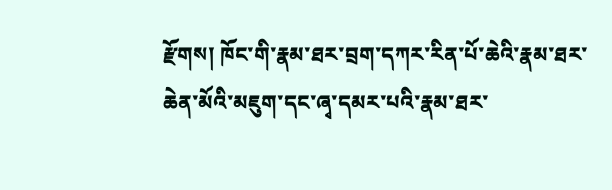རྫོགས། ཁོང་གི་རྣམ་ཐར་བྲག་དཀར་རིན་པོ་ཆེའི་རྣམ་ཐར་ཆེན་མོའི་མཇུག་དང་ཞྭ་དམར་པའི་རྣམ་ཐར་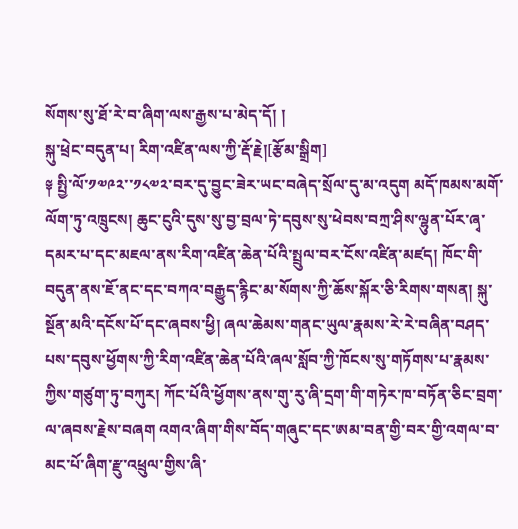སོགས་སུ་ཐོ་རེ་བ་ཞིག་ལས་རྒྱས་པ་མེད་དོ། །
སྐུ་ཕྲེང་བདུན་པ། རིག་འཛིན་ལས་ཀྱི་རྡོ་རྗེ།[རྩོམ་སྒྲིག]
༈ སྤྱི་ལོ་༡༧༩༢་་༡༨༧༢་བར་དུ་བྱུང་ཟེར་ཡང་བཞེད་སྲོལ་དུ་མ་འདུག མདོ་ཁམས་མགོ་ལོག་ཏུ་འཁྲུངས། ཆུང་ངུའི་དུས་སུ་བྱ་བྲལ་ཏེ་དབུས་སུ་ཕེབས་བཀྲ་ཤིས་ལྷུན་པོར་ཞྭ་དམར་པ་དང་མཇལ་ནས་རིག་འཛིན་ཆེན་པོའི་སྤྲུལ་བར་ངོས་འཛིན་མཛད། ཁོང་གི་བདུན་ནས་ཇོ་ནང་དང་བཀའ་བརྒྱུད་རྙིང་མ་སོགས་ཀྱི་ཆོས་སྐོར་ཅི་རིགས་གསན། སྐུ་སྔོན་མའི་དངོས་པོ་དང་ཞབས་ཕྱི། ཞལ་ཆེམས་གནང་ཡུལ་རྣམས་རེ་རེ་བཞིན་བཤད་པས་དབུས་ཕྱོགས་ཀྱི་རིག་འཛིན་ཆེན་པོའི་ཞལ་སློབ་ཀྱི་ཁོངས་སུ་གཏོགས་པ་རྣམས་ཀྱིས་གཙུག་ཏུ་བཀུར། ཀོང་པོའི་ཕྱོགས་ནས་གུ་རུ་ཞི་དྲག་གི་གཏེར་ཁ་བཏོན་ཅིང་བྲག་ལ་ཞབས་རྗེས་བཞག འགའ་ཞིག་གིས་བོད་གཞུང་དང་ཨམ་བན་གྱི་བར་གྱི་འགལ་བ་མང་པོ་ཞིག་རྫུ་འཕྲུལ་གྱིས་ཞི་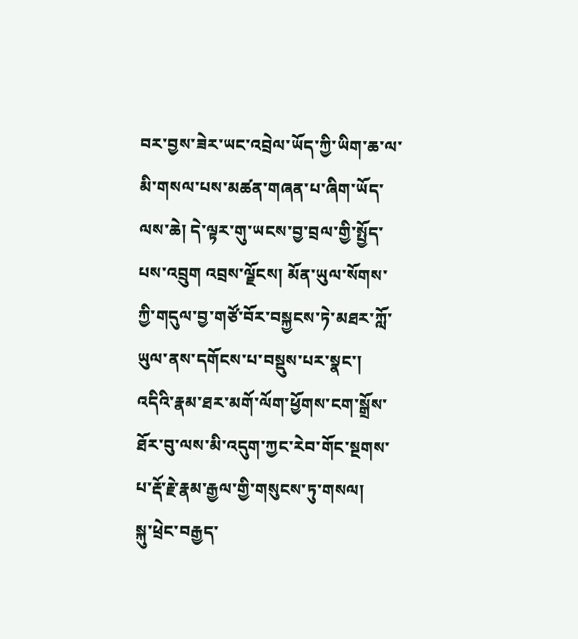བར་བྱས་ཟེར་ཡང་འབྲེལ་ཡོད་ཀྱི་ཡིག་ཆ་ལ་མི་གསལ་པས་མཚན་གཞན་པ་ཞིག་ཡོད་ལས་ཆེ། དེ་ལྟར་གུ་ཡངས་བྱ་བྲལ་གྱི་སྤྱོད་པས་འབྲུག འབྲས་ལྗོངས། མོན་ཡུལ་སོགས་ཀྱི་གདུལ་བྱ་གཙོ་བོར་བསྐྱངས་ཏེ་མཐར་ཀློ་ཡུལ་ནས་དགོངས་པ་བསྡུས་པར་སྣང་། འདིའི་རྣམ་ཐར་མགོ་ལོག་ཕྱོགས་ངག་སྒྲོས་ཐོར་བུ་ལས་མི་འདུག་ཀྱང་རེབ་གོང་སྔགས་པ་རྡོ་རྗེ་རྣམ་རྒྱལ་གྱི་གསུངས་ཏུ་གསལ།
སྐུ་ཕྲེང་བརྒྱད་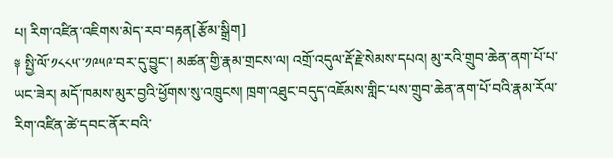པ། རིག་འཛིན་འཇིགས་མེད་རབ་བརྟན[རྩོམ་སྒྲིག]
༈ སྤྱི་ལོ་༡༨༨༥་་༡༩༥༩་བར་དུ་བྱུང་། མཚན་གྱི་རྣམ་གྲངས་ལ། འགྲོ་འདུལ་རྡོ་རྗེ་སེམས་དཔའ། མུ་རའི་གྲུབ་ཆེན་ནག་པོ་པ་ཡང་ཟེར། མདོ་ཁམས་མུར་བྱའི་ཕྱོགས་སུ་འཁྲུངས། ཁྲག་འཐུང་བདུད་འཇོམས་གླིང་པས་གྲུབ་ཆེན་ནག་པོ་བའི་རྣམ་རོལ་རིག་འཛིན་ཚེ་དབང་ནོར་བའི་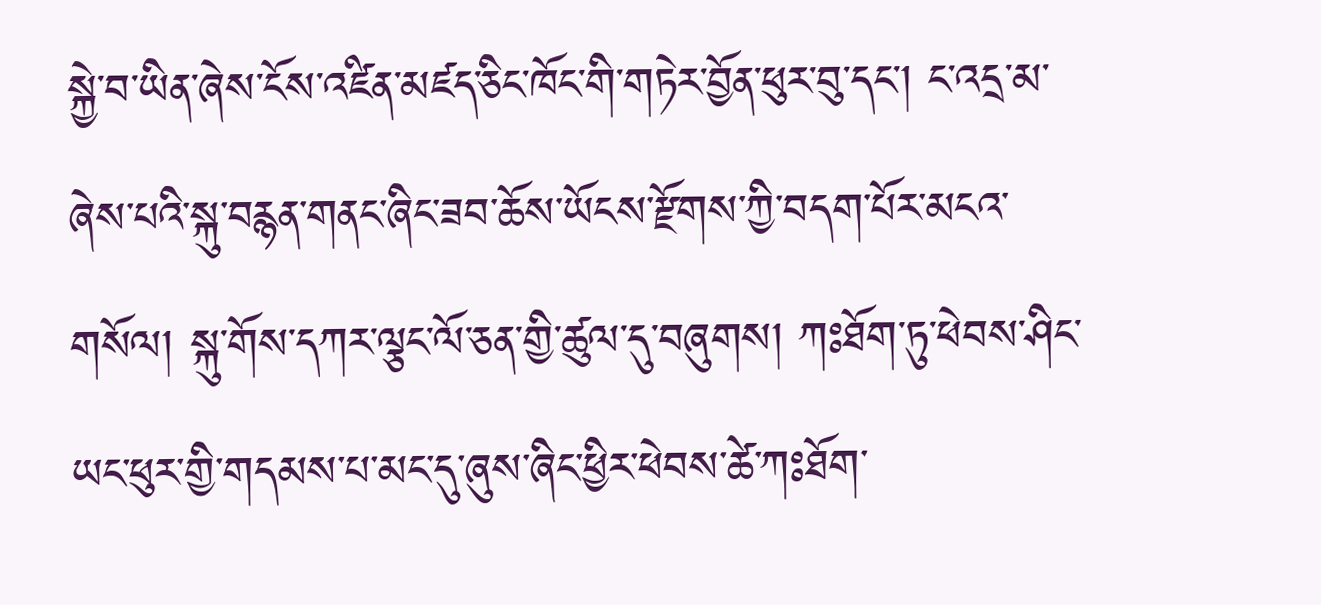སྐྱེ་བ་ཡིན་ཞེས་ངོས་འཛིན་མཛད་ཅིང་ཁོང་གི་གཏེར་བྱོན་ཕུར་བུ་དང་། ང་འདྲ་མ་ཞེས་པའི་སྐུ་བརྙན་གནང་ཞིང་ཟབ་ཆོས་ཡོངས་རྫོགས་ཀྱི་བདག་པོར་མངའ་གསོལ། སྐུ་གོས་དཀར་ལྕང་ལོ་ཅན་གྱི་ཚུལ་དུ་བཞུགས། ཀཿཐོག་ཏུ་ཕེབས་ཤིང་ཡང་ཕུར་གྱི་གདམས་པ་མང་དུ་ཞུས་ཞིང་ཕྱིར་ཕེབས་ཚེ་ཀཿཐོག་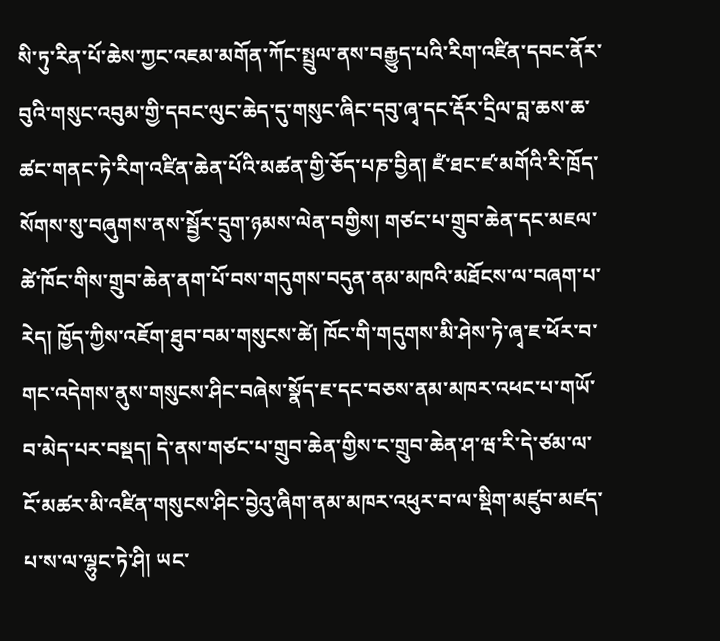སི་ཏུ་རིན་པོ་ཆེས་ཀྱང་འཇམ་མགོན་ཀོང་སྤྲུལ་ནས་བརྒྱུད་པའི་རིག་འཛིན་དབང་ནོར་བུའི་གསུང་འབུམ་གྱི་དབང་ལུང་ཆེད་དུ་གསུང་ཞིང་དབུ་ཞྭ་དང་རྡོར་དྲིལ་བླ་ཆས་ཆ་ཚང་གནང་ཏེ་རིག་འཛིན་ཆེན་པོའི་མཚན་གྱི་ཅོད་པཎ་བྱིན། ཛཾ་ཐང་ཛ་མགོའི་རི་ཁྲོད་སོགས་སུ་བཞུགས་ནས་སྦྱོར་དྲུག་ཉམས་ལེན་བགྱིས། གཙང་པ་གྲུབ་ཆེན་དང་མཇལ་ཚེ་ཁོང་གིས་གྲུབ་ཆེན་ནག་པོ་བས་གདུགས་བདུན་ནམ་མཁའི་མཐོངས་ལ་བཞག་པ་རེད། ཁྱོད་ཀྱིས་འཇོག་ཐུབ་བམ་གསུངས་ཚེ། ཁོང་གི་གདུགས་མི་ཤེས་ཏེ་ཞྭ་ཇ་ཕོར་བ་གང་འདེགས་ནུས་གསུངས་ཤིང་བཞེས་སྣོད་ཇ་དང་བཅས་ནམ་མཁར་འཕང་པ་གཡོ་བ་མེད་པར་བསྡད། དེ་ནས་གཙང་པ་གྲུབ་ཆེན་གྱིས་ང་གྲུབ་ཆེན་ཤ་ཝ་རི་དེ་ཙམ་ལ་ངོ་མཚར་མི་འཛིན་གསུངས་ཤིང་བྱེའུ་ཞིག་ནམ་མཁར་འཕུར་བ་ལ་སྡིག་མཛུབ་མཛད་པ་ས་ལ་ལྷུང་ཏེ་ཤི། ཡང་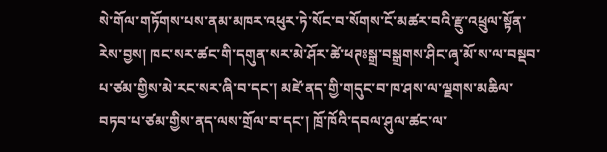སེ་གོལ་གཏོགས་པས་ནམ་མཁར་འཕུར་ཏེ་སོང་བ་སོགས་ངོ་མཚར་བའི་རྫུ་འཕྲུལ་སྟོན་རེས་བྱས། ཁང་སར་ཚང་གི་དགུན་སར་མེ་ཤོར་ཚེ་ཕཊཿསྒྲ་བསྒྲགས་ཤིང་ཞྭ་མོ་ས་ལ་བསྡབ་པ་ཙམ་གྱིས་མེ་རང་སར་ཞི་བ་དང་། མཛེ་ནད་གྱི་གདུང་བ་ཁ་ཤས་ལ་ལྗགས་མཆིལ་བཏབ་པ་ཙམ་གྱིས་ནད་ལས་གྲོལ་བ་དང་། ཁྲོ་ཁོའི་དབལ་ཤུལ་ཚང་ལ་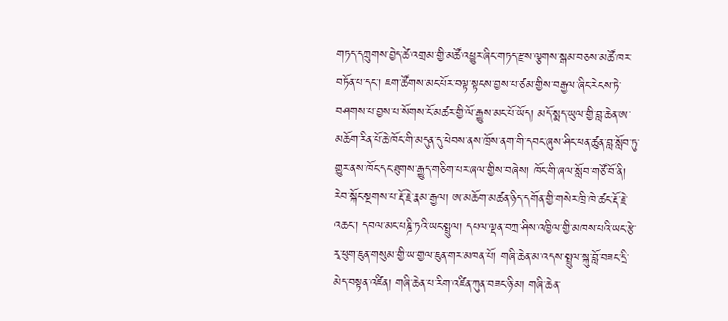གཏད་དཀྲུགས་བྱེད་ཚེ་འགྲམ་གྱི་མཚོ་འཕྱུར་ཞིང་གཏད་རྫས་ལྕགས་སྒམ་བཅས་མཚོ་ཁར་བཏོན་པ་དང་། ཇག་ཚོགས་མང་པོར་བལྟ་སྟངས་བྱས་པ་ཙམ་གྱིས་བརྒྱལ་ཞིང་རེངས་ཏེ་བཤགས་པ་བྱས་པ་སོགས་ངོ་མཚར་གྱི་ལོ་རྒྱུས་མང་པོ་ཡོད། མདོ་སྨད་ཡུལ་གྱི་བླ་ཆེན་ཨ་མཆོག་རིན་པོ་ཆེ་ཁོང་གི་མདུན་དུ་ཕེབས་ནས་ཁྲོས་ནག་གི་དབང་ཞུས་ཤིང་ཕན་ཚུན་བླ་སློབ་ཏུ་གྱུར་ནས་ཁོང་དང་ཐུགས་རྒྱུད་གཅིག་པར་ཞལ་གྱིས་བཞེས། ཁོང་གི་ཞལ་སློབ་གཙོ་བོ་ནི། རེབ་སྐོང་སྔགས་པ་རྡོ་རྗེ་རྣམ་རྒྱལ། ཨ་མཆོག་མཚན་ཉིད་དགོན་གྱི་གསེར་ཁྲི་ཁེ་ཚང་རྡོ་རྗེ་འཆང་། དབལ་མང་པཎྜི་ཏའི་ཡང་སྤྲུལ། དཔལ་ལྡན་བཀྲ་ཤིས་འཁྱིལ་གྱི་མཁས་པའི་ཡང་རྩེ་རྭ་ཕུག་ཇུན་གསུམ་གྱི་ཡ་གྱལ་ཇུན་གར་མཁན་པོ། གཞི་ཆེན་མ་འདས་སྤྲུལ་སྐུ་བློ་བཟང་དྲི་མེད་བསྟན་འཛིན། གཞི་ཆེན་པ་རིག་འཛིན་ཀུན་བཟང་ཉི་མ། གཞི་ཆེན་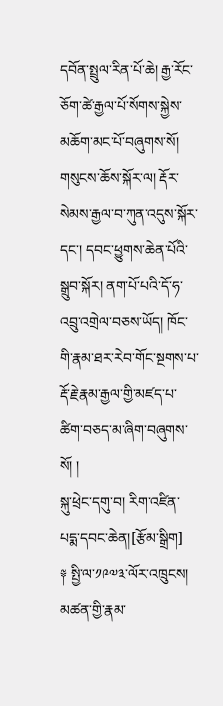དབོན་སྤྲུལ་རིན་པོ་ཆེ། རྒྱ་རོང་ཅོག་ཚེ་རྒྱལ་པོ་སོགས་སྐྱེས་མཆོག་མང་པོ་བཞུགས་སོ། གསུངས་ཆོས་སྐོར་ལ། རྡོར་སེམས་རྒྱལ་བ་ཀུན་འདུས་སྐོར་དང་། དབང་ཕྱུགས་ཆེན་པོའི་སྒྲུབ་སྐོར། ནག་པོ་པའི་དོ་ཧ་འབྲུ་འགྲེལ་བཅས་ཡོད། ཁོང་གི་རྣམ་ཐར་རེབ་གོང་སྔགས་པ་རྡོ་རྗེ་རྣམ་རྒྱལ་གྱི་མཛད་པ་ཚིག་བཅད་མ་ཞིག་བཞུགས་སོ། །
སྐུ་ཕྲེང་དགུ་བ། རིག་འཛིན་པདྨ་དབང་ཆེན།[རྩོམ་སྒྲིག]
༈ སྤྱི་ལ་༡༩༧༣་ལོར་འཁྲུངས། མཚན་གྱི་རྣམ་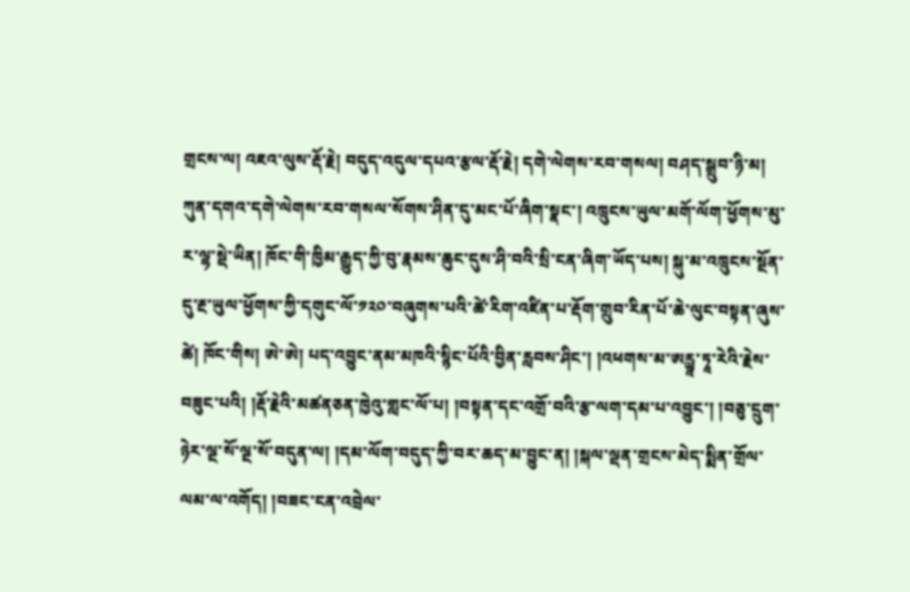གྲངས་ལ། འཇའ་ལུས་རྡོ་རྗེ། བདུད་འདུལ་དཔའ་རྩལ་རྡོ་རྗེ། དགེ་ལེགས་རབ་གསལ། བཤད་སྒྲུབ་ཉི་མ། ཀུན་དགའ་དགེ་ལེགས་རབ་གསལ་སོགས་ཤིན་དུ་མང་པོ་ཞིག་སྣང་། འཁྲུངས་ཡུལ་མགོ་ལོག་ཕྱོགས་མུ་ར་ལྷ་སྡེ་ཡིན། ཁོང་གི་ཁྱིམ་རྒྱུད་ཀྱི་བུ་རྣམས་ཆུང་དུས་ཤི་བའི་སྲི་ངན་ཞིག་ཡོད་པས། སྐུ་མ་འཁྲུངས་སྔོན་དུ་རྔ་ཡུལ་ཕྱོགས་ཀྱི་དགུང་ལོ་༡༢༠་བཞུགས་པའི་ཚེ་རིག་འཛིན་པ་རྡོག་གྲུབ་རིན་པོ་ཆེ་ལུང་བསྟན་ཞུས་ཚེ། ཁོང་གིས། ཨེ་ཨེ། པད་འབྱུང་ནམ་མཁའི་སྙིང་པོའི་བྱིན་རླབས་ཤིང་། །འཕགས་མ་ཨརྻཱ་ཏཱ་རེའི་རྗེས་བཟུང་པའི། །རྡོ་རྗེའི་མཚནཅན་ཁྱེའུ་གླང་ལོ་པ། །བསྟན་དང་འགྲོ་བའི་རྩ་ལག་དམ་པ་འབྱུང་། །བཅུ་དྲུག་ཉེར་ལྔ་སོ་ལྔ་སོ་བདུན་ལ། །དམ་ལོག་བདུད་ཀྱི་བར་ཆད་མ་བྱུང་ན། །སྐལ་ལྡན་གྲངས་མེད་སྨིན་གྲོལ་ལམ་ལ་འགོད། །བཟང་ངན་འབྲེལ་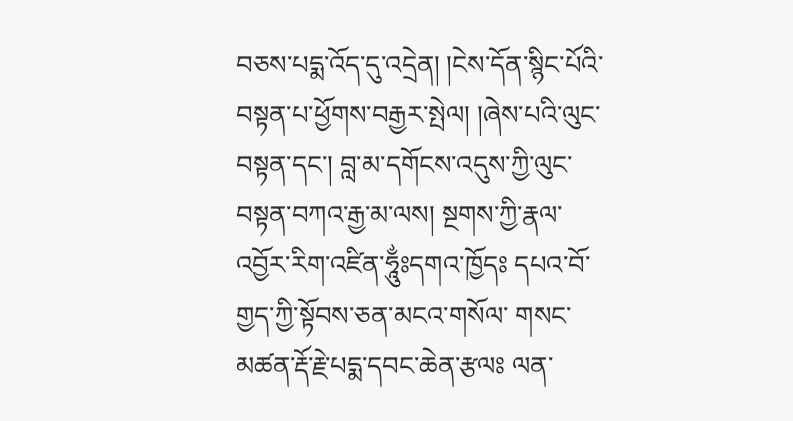བཅས་པདྨ་འོད་དུ་འདྲེན། །ངེས་དོན་སྙིང་པོའི་བསྟན་པ་ཕྱོགས་བརྒྱར་སྤེལ། །ཞེས་པའི་ལུང་བསྟན་དང་། བླ་མ་དགོངས་འདུས་ཀྱི་ལུང་བསྟན་བཀའ་རྒྱ་མ་ལས། སྔགས་ཀྱི་རྣལ་འབྱོར་རིག་འཛིན་ཧཱུྂཿདགའ་ཁྱོདཿ དཔའ་བོ་གྱད་ཀྱི་སྟོབས་ཅན་མངའ་གསོལ་ གསང་མཚན་རྡོ་རྗེ་པདྨ་དབང་ཆེན་རྩལཿ ལན་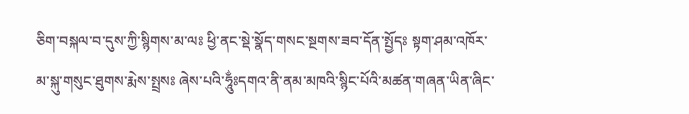ཅིག་བསྐལ་བ་དུས་ཀྱི་སྙིགས་མ་ལཿ ཕྱི་ནང་སྡེ་སྣོད་གསང་སྔགས་ཟབ་དོན་སྤྱོདཿ སྟག་ཤམ་འཁོར་མ་སྐུ་གསུང་ཐུགས་རྨེས་སྤྲསཿ ཞེས་པའི་ཧཱུྂཿདགའ་ནི་ནམ་མཁའི་སྙིང་པོའི་མཚན་གཞན་ཡིན་ཞིང་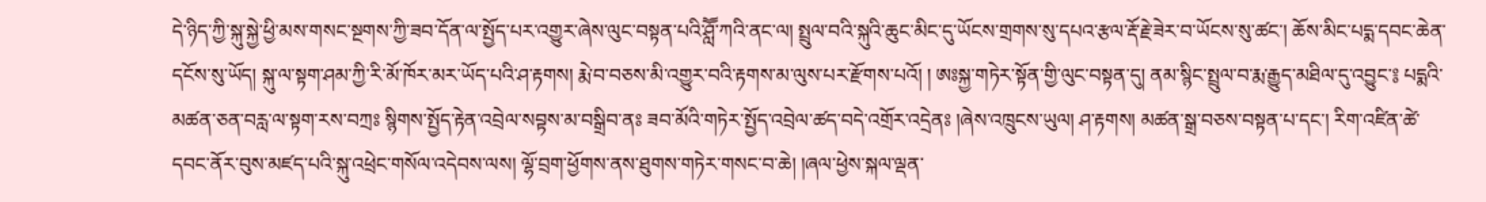དེ་ཉིད་ཀྱི་སྐུ་སྐྱེ་ཕྱི་མས་གསང་སྔགས་ཀྱི་ཟབ་དོན་ལ་སྤྱོད་པར་འགྱུར་ཞེས་ལུང་བསྟན་པའི་ཤླཽ་ཀའི་ནང་ལ། སྤྲུལ་བའི་སྐུའི་ཆུང་མིང་དུ་ཡོངས་གྲགས་སུ་དཔའ་རྩལ་རྡོ་རྗེ་ཟེར་བ་ཡོངས་སུ་ཚང་། ཆོས་མིང་པདྨ་དབང་ཆེན་དངོས་སུ་ཡོད། སྐུ་ལ་སྟག་ཤམ་ཀྱི་རི་མོ་ཁོར་མར་ཡོད་པའི་ཤ་རྟགས། རྨེ་བ་བཅས་མི་འགྱུར་བའི་རྟགས་མ་ལུས་པར་རྫོགས་པའོ། ། ཨཿསྐྱ་གཏེར་སྟོན་གྱི་ལུང་བསྟན་དུ། ནམ་སྙིང་སྤྲུལ་བ་རྨ་རྒྱུད་མཐིལ་དུ་འབྱུང་༔ པདྨའི་མཚན་ཅན་བརླ་ལ་སྟག་རས་བཀྲཿ སྙིགས་སྤྱོད་རྟེན་འབྲེལ་སབྟས་མ་བསྒྲིབ་ནཿ ཟབ་མོའི་གཏེར་སྤྱོད་འབྲེལ་ཚད་བདེ་འགྲོར་འདྲེནཿ །ཞེས་འཁྲུངས་ཡུལ། ཤ་རྟགས། མཚན་སྒྲ་བཅས་བསྟན་པ་དང་། རིག་འཛིན་ཚེ་དབང་ནོར་བུས་མཛད་པའི་སྐུ་འཕྲེང་གསོལ་འདེབས་ལས། ལྷོ་བྲག་ཕྱོགས་ནས་ཐུགས་གཏེར་གསང་བ་ཆེ། །ཞལ་ཕྱེས་སྐལ་ལྡན་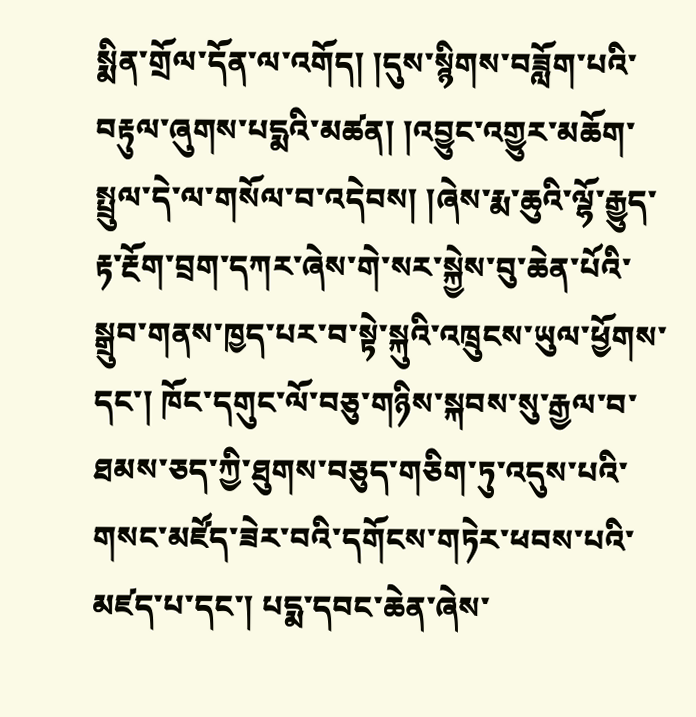སྨིན་གྲོལ་དོན་ལ་འགོད། །དུས་སྙིགས་བཟློག་པའི་བརྟུལ་ཞུགས་པདྨའི་མཚན། །འབྱུང་འགྱུར་མཆོག་སྤྲུལ་དེ་ལ་གསོལ་བ་འདེབས། །ཞེས་རྨ་ཆུའི་ལྷོ་རྒྱུད་རྟ་རྔོག་བྲག་དཀར་ཞེས་གེ་སར་སྐྱེས་བུ་ཆེན་པོའི་སྒྲུབ་གནས་ཁྱད་པར་བ་སྟེ་སྐུའི་འཁྲུངས་ཡུལ་ཕྱོགས་དང་། ཁོང་དགུང་ལོ་བཅུ་གཉིས་སྐབས་སུ་རྒྱལ་བ་ཐམས་ཅད་ཀྱི་ཐུགས་བཅུད་གཅིག་ཏུ་འདུས་པའི་གསང་མཛོད་ཟེར་བའི་དགོངས་གཏེར་ཕབས་པའི་མཛད་པ་དང་། པདྨ་དབང་ཆེན་ཞེས་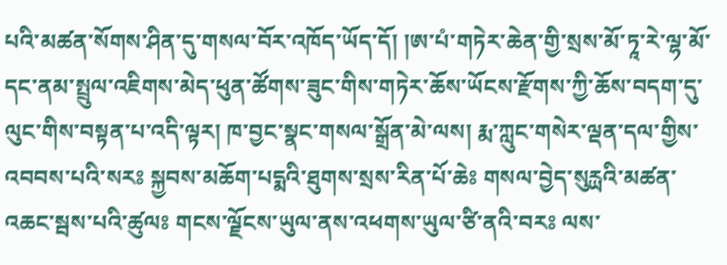པའི་མཚན་སོགས་ཤིན་དུ་གསལ་བོར་འཁོད་ཡོད་དོ། །ཨ་པཾ་གཏེར་ཆེན་གྱི་སྲས་མོ་ཏཱ་རེ་ལྷ་མོ་དང་ནམ་སྤྲུལ་འཇིགས་མེད་ཕུན་ཚོགས་ཟུང་གིས་གཏེར་ཆོས་ཡོངས་རྫོགས་ཀྱི་ཆོས་བདག་དུ་ལུང་གིས་བསྟན་པ་འདི་ལྟར། ཁ་བྱང་སྣང་གསལ་སྒྲོན་མེ་ལས། རྨ་ཀླུང་གསེར་ལྡན་དལ་གྱིས་འབབས་པའི་སརཿ སྐྱབས་མཆོག་པདྨའི་ཐུགས་སྲས་རིན་པོ་ཆེཿ གསལ་བྱེད་སུརྻའི་མཚན་འཆང་སྦས་པའི་ཚུལཿ གངས་ལྗོངས་ཡུལ་ནས་འཕགས་ཡུལ་ཙི་ནའི་བརཿ ལས་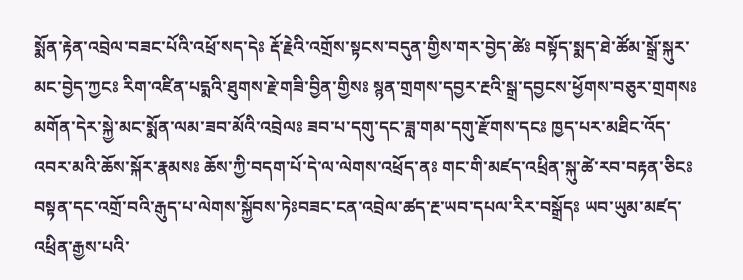སྨོན་རྟེན་འབྲེལ་བཟང་པོའི་འཕྲོ་སད་དེཿ རྡོ་རྗེའི་འགྲོས་སྟངས་བདུན་གྱིས་གར་བྱེད་ཚེཿ བསྟོད་སྨད་ཐེ་ཚོམ་སྒྲོ་སྐུར་མང་བྱེད་ཀྱངཿ རིག་འཛིན་པདྨའི་ཐུགས་རྗེ་གཟི་བྱིན་གྱིསཿ སྙན་གྲགས་དབྱར་རྔའི་སྒྲ་དབྱངས་ཕྱོགས་བཅུར་གྲགསཿ མགོན་དེར་སྐྱེ་མང་སྨོན་ལམ་ཟབ་མོའི་འབྲེལཿ ཟབ་པ་དགུ་དང་ཟླ་གམ་དགུ་རྫོགས་དངཿ ཁྱད་པར་མཐིང་འོད་འབར་མའི་ཆོས་སྐོར་རྣམསཿ ཆོས་ཀྱི་བདག་པོ་དེ་ལ་ལེགས་འཕྲོད་ནཿ གང་གི་མཛད་འཕྲིན་སྐུ་ཚེ་རབ་བརྟན་ཅིངཿ བསྟན་དང་འགྲོ་བའི་རྒུད་པ་ལེགས་སྐྱོབས་ཏེཿབཟང་ངན་འབྲེལ་ཚད་རྔ་ཡབ་དཔལ་རིར་བསྒྲོདཿ ཡབ་ཡུམ་མཛད་འཕྲིན་རྒྱས་པའི་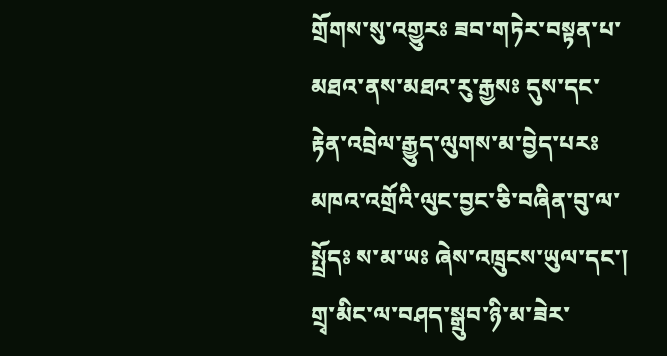གྲོགས་སུ་འགྱུརཿ ཟབ་གཏེར་བསྟན་པ་མཐའ་ནས་མཐའ་རུ་རྒྱསཿ དུས་དང་རྟེན་འབྲེལ་རྒྱུད་ལུགས་མ་བྱེད་པརཿ མཁའ་འགྲོའི་ལུང་བྱང་ཅི་བཞིན་བུ་ལ་སྤྲོདཿ ས་མ་ཡཿ ཞེས་འཁྲུངས་ཡུལ་དང་། གྲྭ་མིང་ལ་བཤད་སྒྲུབ་ཉི་མ་ཟེར་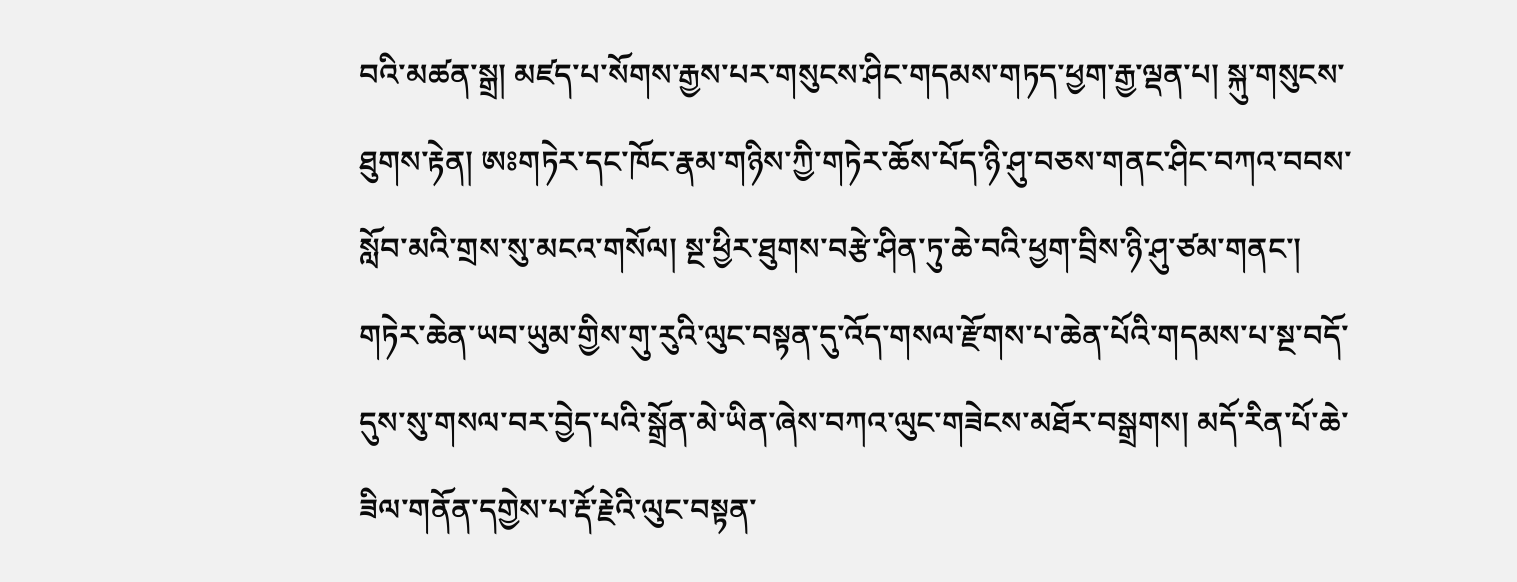བའི་མཚན་སྒྲ། མཛད་པ་སོགས་རྒྱས་པར་གསུངས་ཤིང་གདམས་གཏད་ཕྱག་རྒྱ་ལྡན་པ། སྐུ་གསུངས་ཐུགས་རྟེན། ཨཿགཏེར་དང་ཁོང་རྣམ་གཉིས་ཀྱི་གཏེར་ཆོས་པོད་ཉི་ཤུ་བཅས་གནང་ཤིང་བཀའ་བབས་སློབ་མའི་གྲས་སུ་མངའ་གསོལ། སྔ་ཕྱིར་ཐུགས་བརྩེ་ཤིན་ཏུ་ཆེ་བའི་ཕྱག་བྲིས་ཉི་ཤུ་ཙམ་གནང་། གཏེར་ཆེན་ཡབ་ཡུམ་གྱིས་གུ་རུའི་ལུང་བསྟན་དུ་འོད་གསལ་རྫོགས་པ་ཆེན་པོའི་གདམས་པ་སྔ་བདོ་དུས་སུ་གསལ་བར་བྱེད་པའི་སྒྲོན་མེ་ཡིན་ཞེས་བཀའ་ལུང་གཟེངས་མཐོར་བསྒྲགས། མདོ་རིན་པོ་ཆེ་ཟིལ་གནོན་དགྱེས་པ་རྡོ་རྗེའི་ལུང་བསྟན་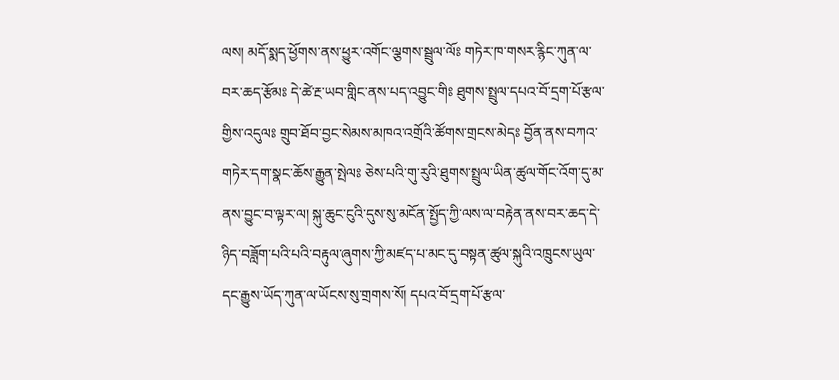ལས། མདོ་སྨད་ཕྱོགས་ནས་ཕྱུར་འགོང་ལྕགས་སྦྲུལ་ལོཿ གཏེར་ཁ་གསར་རྙིང་ཀུན་ལ་བར་ཆད་རྩོམཿ དེ་ཚེ་རྔ་ཡབ་གླིང་ནས་པད་འབྱུང་གིཿ ཐུགས་སྤྲུལ་དཔའ་བོ་དྲག་པོ་རྩལ་གྱིས་འདུལཿ གྲུབ་ཐོབ་བྱང་སེམས་མཁའ་འགྲོའི་ཚོགས་གྲངས་མེདཿ བྱོན་ནས་བཀའ་གཏེར་དག་སྣང་ཆོས་རྒྱུན་སྤེལཿ ཅེས་པའི་གུ་རུའི་ཐུགས་སྤྲུལ་ཡིན་ཚུལ་གོང་འོག་དུ་མ་ནས་བྱུང་བ་ལྟར་ལ། སྐུ་ཆུང་ངུའི་དུས་སུ་མངོན་སྤྱོད་ཀྱི་ལས་ལ་བརྟེན་ནས་བར་ཆད་དེ་ཉིད་བཟློག་པའི་པའི་བརྟུལ་ཞུགས་ཀྱི་མཛད་པ་མང་དུ་བསྟན་ཚུལ་སྐུའི་འཁྲུངས་ཡུལ་དང་རྒྱུས་ཡོད་ཀུན་ལ་ཡོངས་སུ་གྲགས་སོ། དཔའ་བོ་དྲག་པོ་རྩལ་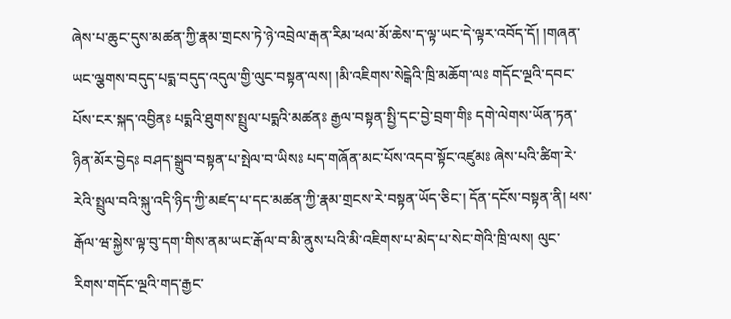ཞེས་པ་ཆུང་དུས་མཚན་ཀྱི་རྣམ་གྲངས་ཏེ་ཉེ་འབྲེལ་རྒན་རིམ་ཕལ་མོ་ཆེས་ད་ལྟ་ཡང་དེ་ལྟར་འབོད་དོ། །གཞན་ཡང་ལྕགས་བདུད་པདྨ་བདུད་འདུལ་གྱི་ལུང་བསྟན་ལས། །མི་འཇིགས་སེངྒེའི་ཁྲི་མཆོག་ལཿ གདོང་ལྔའི་དབང་པོས་ངར་སྐད་འབྱིནཿ པདྨའི་ཐུགས་སྤྲུལ་པདྨའི་མཚནཿ རྒྱལ་བསྟན་སྤྱི་དང་བྱེ་བྲག་གིཿ དགེ་ལེགས་ཡོན་ཏན་ཉིན་མོར་བྱེདཿ བཤད་སྒྲུབ་བསྟན་པ་སྤེལ་བ་ཡིསཿ པད་གཞོན་མང་པོས་འདབ་སྟོང་འཛུམཿ ཞེས་པའི་ཚིག་རེ་རེའི་སྤྲུལ་བའི་སྐུ་འདི་ཉིད་ཀྱི་མཛད་པ་དང་མཚན་ཀྱི་རྣམ་གྲངས་རེ་བསྟན་ཡོད་ཅིང་། དོན་དངོས་བསྟན་ནི། ཕས་རྒོལ་ཝ་སྐྱེས་ལྟ་བུ་དག་གིས་ནམ་ཡང་རྒོལ་བ་མི་ནུས་པའི་མི་འཇིགས་པ་མེད་པ་སེང་གེའི་ཁྲི་ལས། ལུང་རིགས་གདོང་ལྔའི་གད་རྒྱང་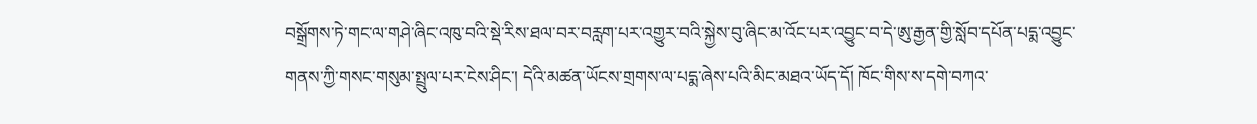བསྒྲོགས་ཏེ་གང་ལ་གཤེ་ཞིང་འཁུ་བའི་སྡེ་རིས་ཐལ་བར་བརླག་པར་འགྱུར་བའི་སྐྱེས་བུ་ཞིང་མ་འོང་པར་འབྱུང་བ་དེ་ཨུ་རྒྱན་གྱི་སློབ་དཔོན་པདྨ་འབྱུང་གནས་ཀྱི་གསང་གསུམ་སྤྲུལ་པར་ངེས་ཤིང་། དེའི་མཚན་ཡོངས་གྲགས་ལ་པདྨ་ཞེས་པའི་མིང་མཐའ་ཡོད་དོ། ཁོང་གིས་ས་དགེ་བཀའ་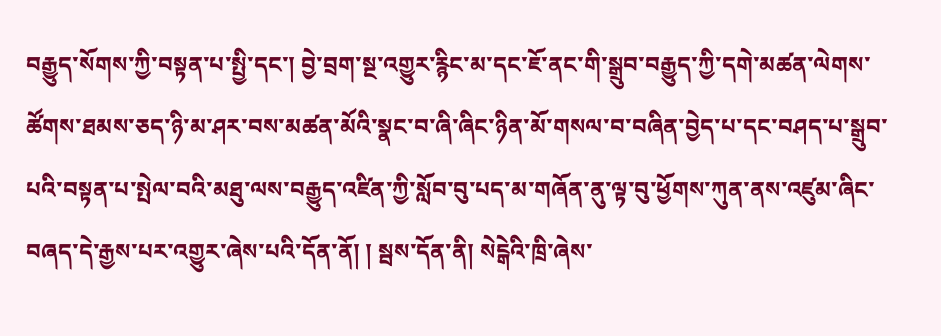བརྒྱུད་སོགས་ཀྱི་བསྟན་པ་སྤྱི་དང་། བྱེ་བྲག་སྔ་འགྱུར་རྙིང་མ་དང་ཇོ་ནང་གི་སྒྲུབ་བརྒྱུད་ཀྱི་དགེ་མཚན་ལེགས་ཚོགས་ཐམས་ཅད་ཉི་མ་ཤར་བས་མཚན་མོའི་སྣང་བ་ཞི་ཞིང་ཉིན་མོ་གསལ་བ་བཞིན་བྱེད་པ་དང་བཤད་པ་སྒྲུབ་པའི་བསྟན་པ་སྤེལ་བའི་མཐུ་ལས་བརྒྱུད་འཛིན་ཀྱི་སློབ་བུ་པད་མ་གཞོན་ནུ་ལྟ་བུ་ཕྱོགས་ཀུན་ནས་འཛུམ་ཞིང་བཞད་དེ་རྒྱས་པར་འགྱུར་ཞེས་པའི་དོན་ནོ། ། སྦས་དོན་ནི། སེངྒེའི་ཁྲི་ཞེས་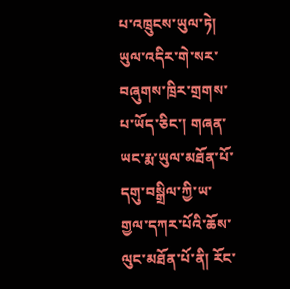པ་འཁྲུངས་ཡུལ་ཏེ། ཡུལ་འདིར་གེ་སར་བཞུགས་ཁྲིར་གྲགས་པ་ཡོད་ཅིང་། གཞན་ཡང་རྨ་ཡུལ་མཐོན་པོ་དགུ་བསྒྲིལ་ཀྱི་ཡ་གྱལ་དཀར་པོའི་ཆོས་ལུང་མཐོན་པོ་ནི། རོང་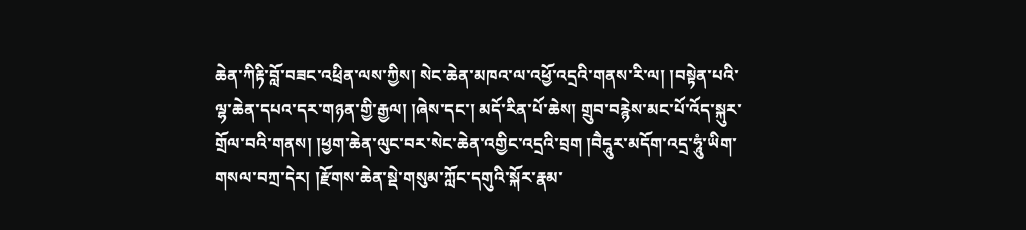ཆེན་ཀིརྟི་བློ་བཟང་འཕྲིན་ལས་ཀྱིས། སེང་ཆེན་མཁའ་ལ་འཕྱོ་འདྲའི་གནས་རི་ལ། །བསྟེན་པའི་ལྷ་ཆེན་དཔའ་དར་གཉན་གྱི་རྒྱལ། །ཞེས་དང་། མདོ་རིན་པོ་ཆེས། གྲུབ་བརྙེས་མང་པོ་འོད་སྐུར་གྲོལ་བའི་གནས། །ཕྱག་ཆེན་ལུང་བར་སེང་ཆེན་འགྱིང་འདྲའི་བྲག །བཻདཱུར་མདོག་འདྲ་ཧཱུཾ་ཡིག་གསལ་བཀྲ་དེར། །རྫོགས་ཆེན་སྡེ་གསུམ་ཀློང་དགུའི་སྐོར་རྣམ་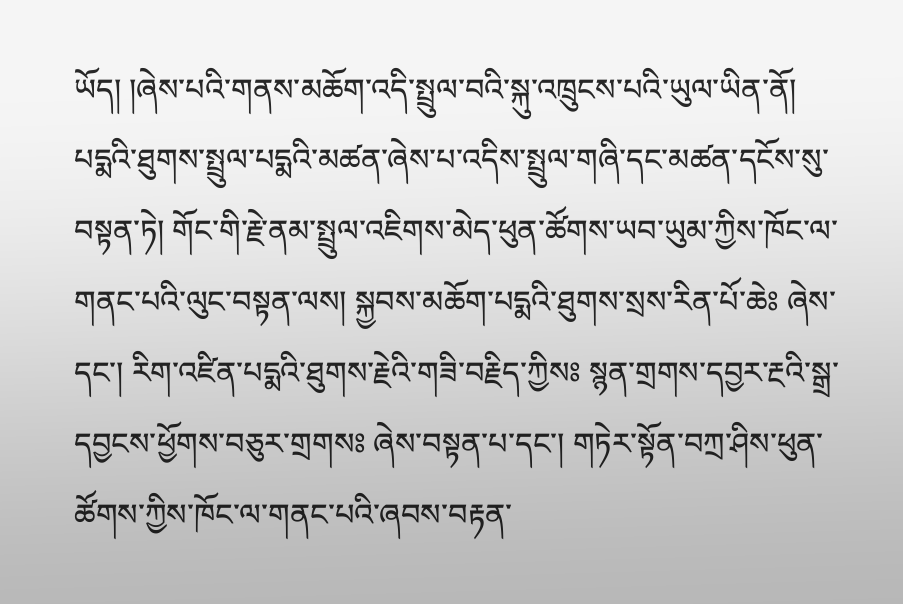ཡོད། །ཞེས་པའི་གནས་མཆོག་འདི་སྤྲུལ་བའི་སྐུ་འཁྲུངས་པའི་ཡུལ་ཡིན་ནོ། པདྨའི་ཐུགས་སྤྲུལ་པདྨའི་མཚན་ཞེས་པ་འདིས་སྤྲུལ་གཞི་དང་མཚན་དངོས་སུ་བསྟན་ཏེ། གོང་གི་རྗེ་ནམ་སྤྲུལ་འཇིགས་མེད་ཕུན་ཚོགས་ཡབ་ཡུམ་ཀྱིས་ཁོང་ལ་གནང་པའི་ལུང་བསྟན་ལས། སྐྱབས་མཆོག་པདྨའི་ཐུགས་སྲས་རིན་པོ་ཆེཿ ཞེས་དང་། རིག་འཛིན་པདྨའི་ཐུགས་རྗེའི་གཟི་བརྗིད་ཀྱིསཿ སྙན་གྲགས་དབྱར་རྔའི་སྒྲ་དབྱངས་ཕྱོགས་བཅུར་གྲགསཿ ཞེས་བསྟན་པ་དང་། གཏེར་སྟོན་བཀྲ་ཤིས་ཕུན་ཚོགས་ཀྱིས་ཁོང་ལ་གནང་པའི་ཞབས་བརྟན་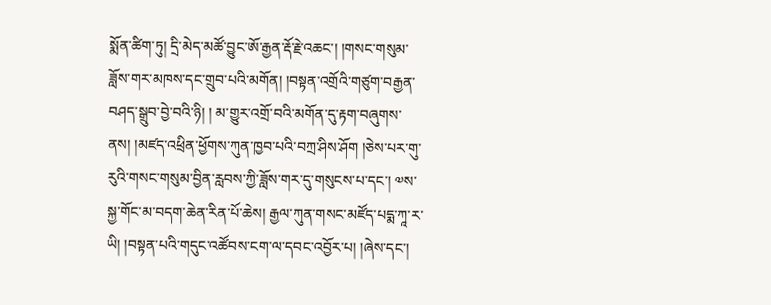སྨོན་ཚིག་ཏུ། དྲི་མེད་མཚོ་བྱུང་ཨོ་རྒྱན་རྡོ་རྗེ་འཆང་། །གསང་གསུམ་ཟློས་གར་མཁས་དང་གྲུབ་པའི་མགོན། །བསྟན་འགྲོའི་གཙུག་བརྒྱན་བཤད་སྒྲུབ་བྱེ་བའི་ཉི། ། མ་གྱུར་འགྲོ་བའི་མགོན་དུ་རྟག་བཞུགས་ནས། །མཛད་འཕྲིན་ཕྱོགས་ཀུན་ཁྱབ་པའི་བཀྲ་ཤིས་ཤོག །ཅེས་པར་གུ་རུའི་གསང་གསུམ་བྱིན་རླབས་ཀྱི་ཟློས་གར་དུ་གསུངས་པ་དང་། ༧ས་སྐྱ་གོང་མ་བདག་ཆེན་རིན་པོ་ཆེས། རྒྱལ་ཀུན་གསང་མཛོད་པདྨ་ཀཱ་ར་ཡི། །བསྟན་པའི་གདུང་འཚོབས་ངག་ལ་དབང་འབྱོར་པ། །ཞེས་དང་།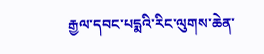རྒྱལ་དབང་པདྨའི་རིང་ལུགས་ཆེན་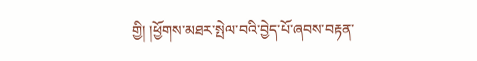གྱི། །ཕྱོགས་མཐར་སྤེལ་བའི་བྱེད་པོ་ཞབས་བརྟན་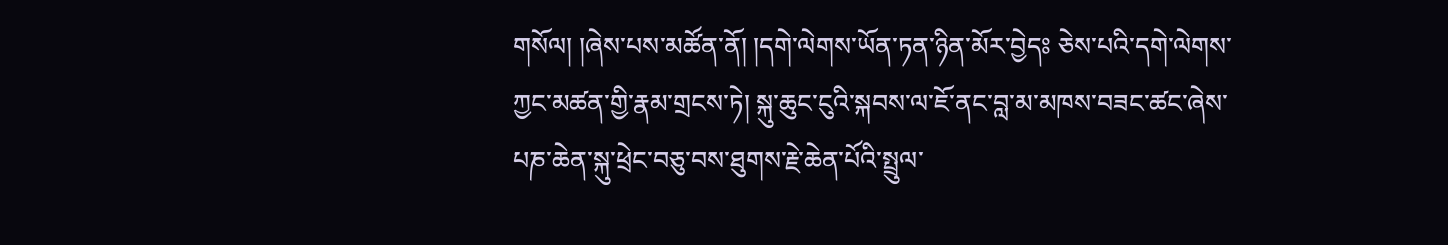གསོལ། །ཞེས་པས་མཚོན་ནོ། །དགེ་ལེགས་ཡོན་ཏན་ཉིན་མོར་བྱེདཿ ཅེས་པའི་དགེ་ལེགས་ཀྱང་མཚན་གྱི་རྣམ་གྲངས་ཏེ། སྐུ་ཆུང་ངུའི་སྐབས་ལ་ཇོ་ནང་བླ་མ་མཁས་བཟང་ཚང་ཞེས་པཎ་ཆེན་སྐུ་ཕྲེང་བཅུ་བས་ཐུགས་རྗེ་ཆེན་པོའི་སྤྲུལ་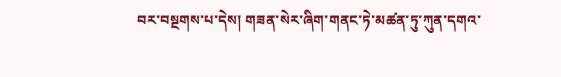བར་བསྔགས་པ་དེས། གཟན་སེར་ཞིག་གནང་ཏེ་མཚན་ཏུ་ཀུན་དགའ་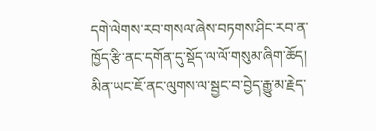དགེ་ལེགས་རབ་གསལ་ཞེས་བཏགས་ཤིང་རབ་ན་ཁྱོད་རྩི་ནང་དགོན་དུ་སྡོད་ལ་ལོ་གསུམ་ཞིག་ཆོད། མིན་ཡང་ཇོ་ནང་ལུགས་ལ་སྦྱང་བ་བྱེད་རྒྱུ་མ་རྗེད་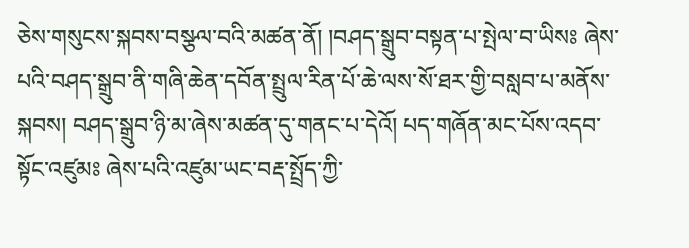ཅེས་གསུངས་སྐབས་བསྩལ་བའི་མཚན་ནོ། །བཤད་སྒྲུབ་བསྟན་པ་སྤེལ་བ་ཡིསཿ ཞེས་པའི་བཤད་སྒྲུབ་ནི་གཞི་ཆེན་དབོན་སྤྲུལ་རིན་པོ་ཆེ་ལས་སོ་ཐར་གྱི་བསླབ་པ་མནོས་སྐབས། བཤད་སྒྲུབ་ཉི་མ་ཞེས་མཚན་དུ་གནང་པ་དེའོ། པད་གཞོན་མང་པོས་འདབ་སྟོང་འཛུམཿ ཞེས་པའི་འཛུམ་ཡང་བརྡ་སྤྲོད་ཀྱི་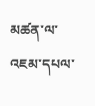མཚན་ལ་འཇམ་དཔལ་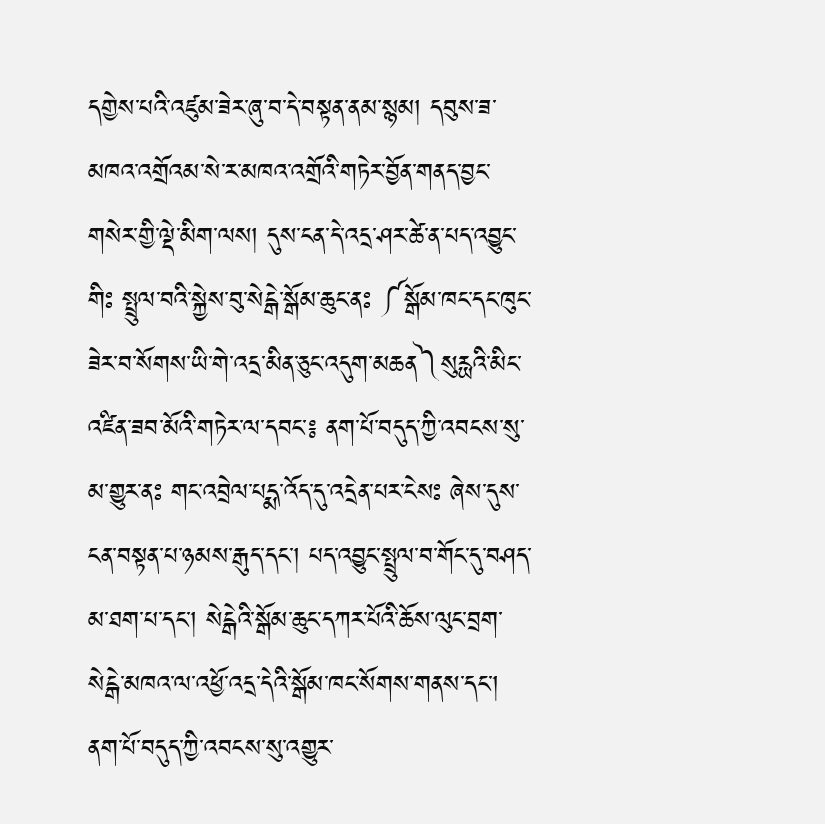དགྱེས་པའི་འཛུམ་ཟེར་ཞུ་བ་དེ་བསྟན་ནམ་སྙམ། དབུས་ཟ་མཁའ་འགྲོའམ་སེ་ར་མཁའ་འགྲོའི་གཏེར་བྱོན་གནད་བྱང་གསེར་གྱི་ལྡེ་མིག་ལས། དུས་ངན་དེ་འདྲ་ཤར་ཚེ་ན་པད་འབྱུང་གིཿ སྤྲུལ་བའི་སྐྱེས་བུ་སེངྒེ་སྒོམ་ཆུང་ནཿ ༼སྒོམ་ཁང་དང་ཁུང་ཟེར་བ་སོགས་ཡི་གེ་འདྲ་མིན་ཅུང་འདུག་མཆན༽སུརྻའི་མིང་འཛིན་ཟབ་མོའི་གཏེར་ལ་དབང་༔ ནག་པོ་བདུད་ཀྱི་འབངས་སུ་མ་གྱུར་ནཿ གང་འབྲེལ་པདྨ་འོད་དུ་འདྲེན་པར་ངེསཿ ཞེས་དུས་ངན་བསྟན་པ་ཉམས་རྒུད་དང་། པད་འབྱུང་སྤྲུལ་བ་གོང་དུ་བཤད་མ་ཐག་པ་དང་། སེངྒེའི་སྒོམ་ཆུང་དཀར་པོའི་ཆོས་ལུང་བྲག་སེངྒེ་མཁའ་ལ་འཕྱོ་འདྲ་དེའི་སྒོམ་ཁང་སོགས་གནས་དང་། ནག་པོ་བདུད་ཀྱི་འབངས་སུ་འགྱུར་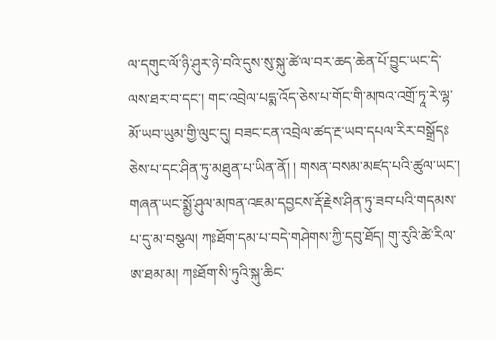ལ་དགུང་ལོ་ཉི་ཤུར་ཉེ་བའི་དུས་སུ་སྐུ་ཚེ་ལ་བར་ཆད་ཆེན་པོ་བྱུང་ཡང་དེ་ལས་ཐར་བ་དང་། གང་འབྲེལ་པདྨ་འོད་ཅེས་པ་གོང་གི་མཁའ་འགྲོ་ཏཱ་རེ་ལྷ་མོ་ཡབ་ཡུམ་གྱི་ལུང་དུ། བཟང་ངན་འབྲེལ་ཚད་རྔ་ཡབ་དཔལ་རིར་བསྒྲོདཿ ཅེས་པ་དང་ཤིན་ཏུ་མཐུན་པ་ཡིན་ནོ། ། གསན་བསམ་མཛད་པའི་ཚུལ་ཡང་། གཞན་ཡང་སྨྱོ་ཤུལ་མཁན་འཇམ་དབྱངས་རྡོ་རྗེས་ཤིན་ཏུ་ཟབ་པའི་གདམས་པ་དུ་མ་བསྩལ། ཀཿཐོག་དམ་པ་བདེ་གཤེགས་ཀྱི་དབུ་ཐོད། གུ་རུའི་ཚེ་རིལ་ཨ་ཐམ་མ། ཀཿཐོག་སི་ཏུའི་སྐུ་ཆིང་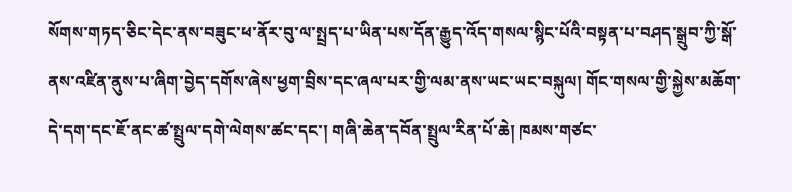སོགས་གཏད་ཅིང་དེང་ནས་བཟུང་ཕ་ནོར་བུ་ལ་སྤྲད་པ་ཡིན་པས་དོན་རྒྱུད་འོད་གསལ་སྙིང་པོའི་བསྟན་པ་བཤད་སྒྲུབ་ཀྱི་སྒོ་ནས་འཛིན་ནུས་པ་ཞིག་བྱེད་དགོས་ཞེས་ཕྱག་བྲིས་དང་ཞལ་པར་གྱི་ལམ་ནས་ཡང་ཡང་བསྐུལ། གོང་གསལ་གྱི་སྐྱེས་མཆོག་དེ་དག་དང་ཇོ་ནང་ཚ་སྤྲུལ་དགེ་ལེགས་ཚང་དང་། གཞི་ཆེན་དབོན་སྤྲུལ་རིན་པོ་ཆེ། ཁམས་གཙང་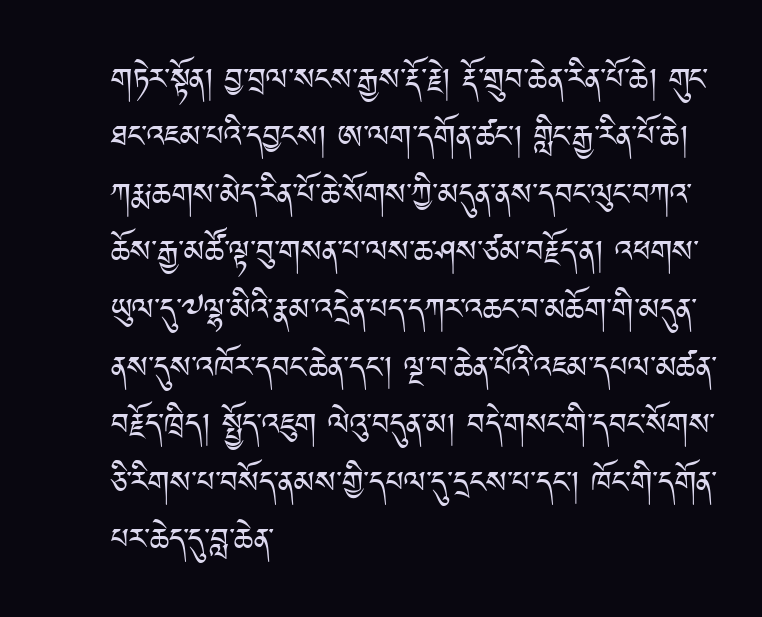གཏེར་སྟོན། བྱ་བྲལ་སངས་རྒྱས་རྡོ་རྗེ། རྡོ་གྲུབ་ཆེན་རིན་པོ་ཆེ། གུང་ཐང་འཇམ་པའི་དབྱངས། ཨ་ལག་དགོན་ཚང་། གླིང་རྒྱ་རིན་པོ་ཆེ། ཀརྨ་ཆགས་མེད་རིན་པོ་ཆེ་སོགས་ཀྱི་མདུན་ནས་དབང་ལུང་བཀའ་ཆོས་རྒྱ་མཚོ་ལྟ་བུ་གསན་པ་ལས་ཆ་ཤས་ཙམ་བརྗོད་ན། འཕགས་ཡུལ་དུ་༧ལྷ་མིའི་རྣམ་འདྲེན་པད་དཀར་འཆང་བ་མཆོག་གི་མདུན་ནས་དུས་འཁོར་དབང་ཆེན་དང་། ལྔ་བ་ཆེན་པོའི་འཇམ་དཔལ་མཚན་བརྗོད་ཁྲིད། སྤྱོད་འཇུག ལེའུ་བདུན་མ། བདེ་གསང་གི་དབང་སོགས་ཅི་རིགས་པ་བསོད་ནམས་གྱི་དཔལ་དུ་དྲངས་པ་དང་། ཁོང་གི་དགོན་པར་ཆེད་དུ་བླ་ཆེན་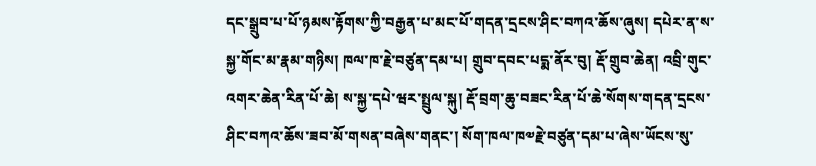དང་སྒྲུབ་པ་པོ་ཉམས་རྟོགས་ཀྱི་བརྒྱན་པ་མང་པོ་གདན་དྲངས་ཤིང་བཀའ་ཆོས་ཞུས། དཔེར་ན་ས་སྐྱ་གོང་མ་རྣམ་གཉིས། ཁལ་ཁ་རྗེ་བཙུན་དམ་པ། གྲུབ་དབང་པདྨ་ནོར་བུ། རྡོ་གྲུབ་ཆེན། འབྲི་གུང་འགར་ཆེན་རིན་པོ་ཆེ། ས་སྐྱ་དཔེ་ཝར་སྤྲུལ་སྐུ། རྡོ་བྲག་ཆུ་བཟང་རིན་པོ་ཆེ་སོགས་གདན་དྲངས་ཤིང་བཀའ་ཆོས་ཟབ་མོ་གསན་བཞེས་གནང་། སོག་ཁལ་ཁ༧རྗེ་བཙུན་དམ་པ་ཞེས་ཡོངས་སུ་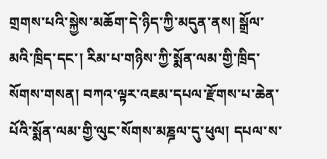གྲགས་པའི་སྐྱེས་མཆོག་དེ་ཉིད་ཀྱི་མདུན་ནས། སྒྲོལ་མའི་ཁྲིད་དང་། རིམ་པ་གཉིས་ཀྱི་སྨོན་ལམ་གྱི་ཁྲིད་སོགས་གསན། བཀའ་ལྟར་འཇམ་དཔལ་རྫོགས་པ་ཆེན་པོའི་སྨོན་ལམ་གྱི་ལུང་སོགས་མཎྜལ་དུ་ཕུལ། དཔལ་ས་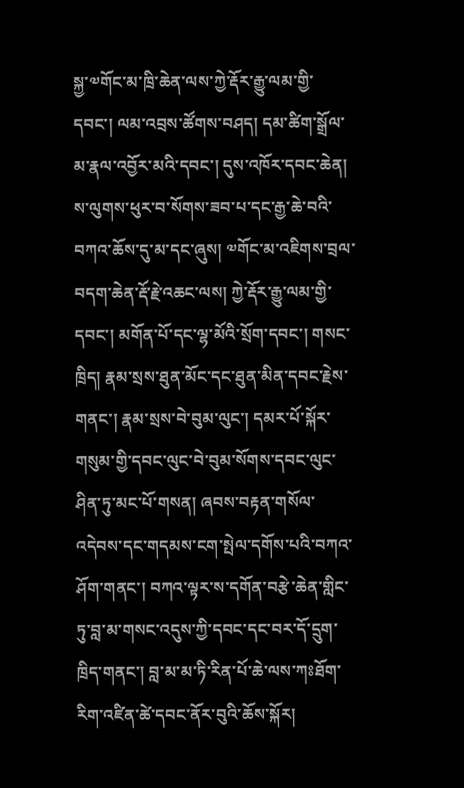སྐྱ་༧གོང་མ་ཁྲི་ཆེན་ལས་ཀྱེ་རྡོར་རྒྱུ་ལམ་གྱི་དབང་། ལམ་འབྲས་ཚོགས་བཤད། དམ་ཚིག་སྒྲོལ་མ་རྣལ་འབྱོར་མའི་དབང་། དུས་འཁོར་དབང་ཆེན། ས་ལུགས་ཕུར་བ་སོགས་ཟབ་པ་དང་རྒྱ་ཆེ་བའི་བཀའ་ཆོས་དུ་མ་དང་ཞུས། ༧གོང་མ་འཇིགས་བྲལ་བདག་ཆེན་རྡོ་རྗེ་འཆང་ལས། ཀྱེ་རྡོར་རྒྱུ་ལམ་གྱི་དབང་། མགོན་པོ་དང་ལྷ་མོའི་སྲོག་དབང་། གསང་ཁྲིད། རྣམ་སྲས་ཐུན་མོང་དང་ཐུན་མིན་དབང་རྗེས་གནང་། རྣམ་སྲས་བེ་བུམ་ལུང་། དམར་པོ་སྐོར་གསུམ་གྱི་དབང་ལུང་བེ་བུམ་སོགས་དབང་ལུང་ཤིན་ཏུ་མང་པོ་གསན། ཞབས་བརྟན་གསོལ་འདེབས་དང་གདམས་ངག་སྤེལ་དགོས་པའི་བཀའ་ཤོག་གནང་། བཀའ་ལྟར་ས་དགོན་བརྩེ་ཆེན་གླིང་ཏུ་བླ་མ་གསང་འདུས་ཀྱི་དབང་དང་བར་དོ་དྲུག་ཁྲིད་གནང་། བླ་མ་མ་ཏི་རིན་པོ་ཆེ་ལས་ཀཿཐོག་རིག་འཛིན་ཚེ་དབང་ནོར་བུའི་ཆོས་སྐོར།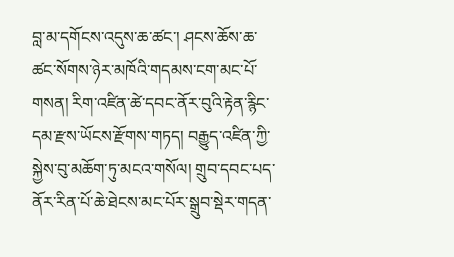བླ་མ་དགོངས་འདུས་ཆ་ཚང་། ཤངས་ཆོས་ཆ་ཚང་སོགས་ཉེར་མཁོའི་གདམས་ངག་མང་པོ་གསན། རིག་འཛིན་ཚེ་དབང་ནོར་བུའི་རྟེན་རྙིང་དམ་རྫས་ཡོངས་རྫོགས་གཏད། བརྒྱུད་འཛིན་ཀྱི་སྐྱེས་བུ་མཆོག་ཏུ་མངའ་གསོལ། གྲུབ་དབང་པད་ནོར་རིན་པོ་ཆེ་ཐེངས་མང་པོར་སྒྲུབ་སྡེར་གདན་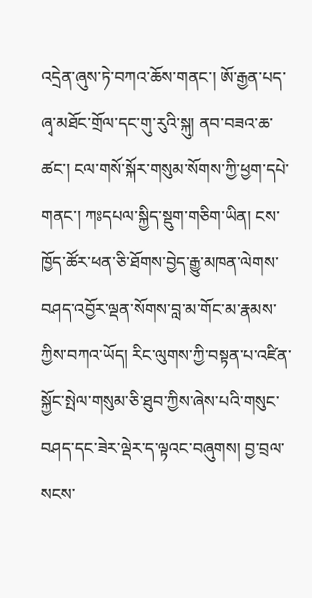འདྲེན་ཞུས་ཏེ་བཀའ་ཆོས་གནང་། ཨོ་རྒྱན་པད་ཞྭ་མཐོང་གྲོལ་དང་གུ་རུའི་སྐུ། ནབ་བཟའ་ཆ་ཚང་། ངལ་གསོ་སྐོར་གསུམ་སོགས་ཀྱི་ཕྱག་དཔེ་གནང་། ཀཿདཔལ་སྐྱིད་སྡུག་གཅིག་ཡིན། ངས་ཁྱོད་ཚོར་ཕན་ཅི་ཐོགས་བྱེད་རྒྱུ་མཁན་ལེགས་བཤད་འབྱོར་ལྡན་སོགས་བླ་མ་གོང་མ་རྣམས་ཀྱིས་བཀའ་ཡོད། རིང་ལུགས་ཀྱི་བསྟན་པ་འཛིན་སྐྱོང་སྤེལ་གསུམ་ཅི་ཐུབ་ཀྱིས་ཞེས་པའི་གསུང་བཤད་དང་ཟེར་ལྡེར་ད་ལྟའང་བཞུགས། བྱ་བྲལ་སངས་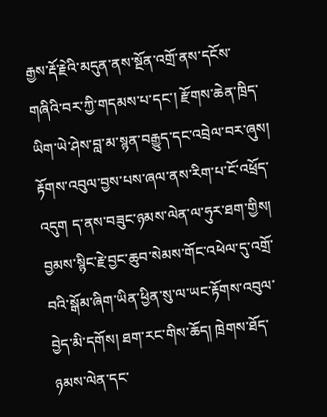རྒྱས་རྡོ་རྗེའི་མདུན་ནས་སྔོན་འགྲོ་ནས་དངོས་གཞིའི་བར་ཀྱི་གདམས་པ་དང་། རྫོགས་ཆེན་ཁྲིད་ཡིག་ཡེ་ཤེས་བླ་མ་སྙན་བརྒྱུད་དང་འབྲེལ་བར་ཞུས། རྟོགས་འབུལ་བྱས་པས་ཞལ་ནས་རིག་པ་ངོ་འཕྲོད་འདུག ད་ནས་བཟུང་ཉམས་ལེན་ལ་ཧུར་ཐག་གྱིས། བྱམས་སྙིང་རྗེ་བྱང་ཆུབ་སེམས་གོང་འཕེལ་དུ་འགྲོ་བའི་སྒོམ་ཞིག་ཡིན་ཕྱིན་སུ་ལ་ཡང་རྟོགས་འབུལ་བྱེད་མི་དགོས། ཐག་རང་གིས་ཆོད། ཁྲེགས་ཐོད་ཉམས་ལེན་དང་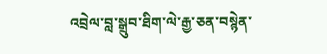འབྲེལ་བླ་སྒྲུབ་ཐིག་ལེ་རྒྱ་ཅན་བསྙེན་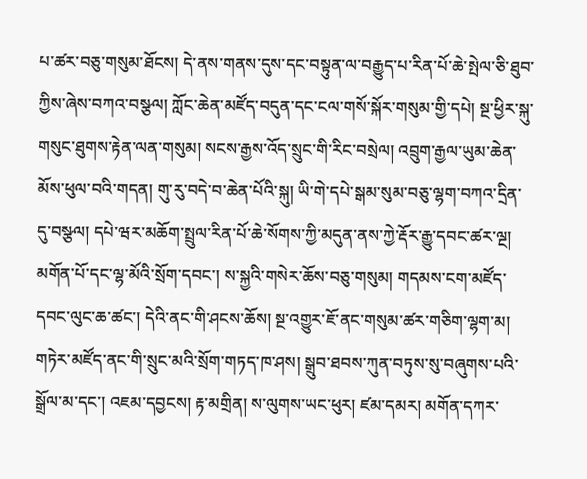པ་ཚར་བཅུ་གསུམ་ཐོངས། དེ་ནས་གནས་དུས་དང་བསྟུན་ལ་བརྒྱུད་པ་རིན་པོ་ཆེ་སྤེལ་ཅི་ཐུབ་ཀྱིས་ཞེས་བཀའ་བསྩལ། ཀློང་ཆེན་མཛོད་བདུན་དང་ངལ་གསོ་སྐོར་གསུམ་གྱི་དཔེ། སྔ་ཕྱིར་སྐུ་གསུང་ཐུགས་རྟེན་ལན་གསུམ། སངས་རྒྱས་འོད་སྲུང་གི་རིང་བསྲེལ། འབྲུག་རྒྱལ་ཡུམ་ཆེན་མོས་ཕུལ་བའི་གདན། གུ་རུ་བདེ་བ་ཆེན་པོའི་སྐུ། ཡི་གེ་དཔེ་སྒམ་སུམ་བཅུ་ལྷག་བཀའ་དྲིན་དུ་བསྩལ། དཔེ་ཝར་མཆོག་སྤྲུལ་རིན་པོ་ཆེ་སོགས་ཀྱི་མདུན་ནས་ཀྱེ་རྡོར་རྒྱུ་དབང་ཚར་ལྔ། མགོན་པོ་དང་ལྷ་མོའི་སྲོག་དབང་། ས་སྐྱའི་གསེར་ཆོས་བཅུ་གསུམ། གདམས་ངག་མཛོད་དབང་ལུང་ཆ་ཚང་། དེའི་ནང་གི་ཤངས་ཆོས། སྔ་འགྱུར་ཇོ་ནང་གསུམ་ཚར་གཅིག་ལྷག་མ། གཏེར་མཛོད་ནང་གི་སྲུང་མའི་སྲོག་གཏད་ཁ་ཤས། སྒྲུབ་ཐབས་ཀུན་བཏུས་སུ་བཞུགས་པའི་སྒྲོལ་མ་དང་། འཇམ་དབྱངས། རྟ་མགྲིན། ས་ལུགས་ཡང་ཕུར། ཛམ་དམར། མགོན་དཀར་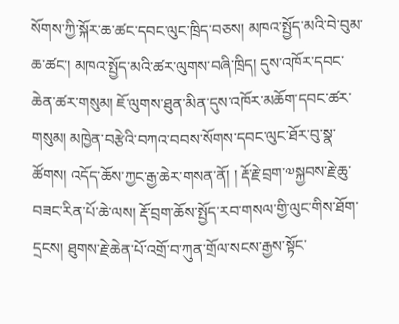སོགས་ཀྱི་སྐོར་ཆ་ཚང་དབང་ལུང་ཁྲིད་བཅས། མཁའ་སྤྱོད་མའི་བེ་བུམ་ཆ་ཚང་། མཁའ་སྤྱོད་མའི་ཚར་ལུགས་བཞི་ཁྲིད། དུས་འཁོར་དབང་ཆེན་ཚར་གསུམ། ཇོ་ལུགས་ཐུན་མིན་དུས་འཁོར་མཆོག་དབང་ཚར་གསུམ། མཁྱེན་བརྩེའི་བཀའ་བབས་སོགས་དབང་ལུང་ཐོར་བུ་སྣ་ཚོགས། འདོད་ཆོས་ཀྱང་རྒྱ་ཆེར་གསན་ནོ། ། རྡོ་རྗེ་བྲག་༧སྐྱབས་རྗེ་ཆུ་བཟང་རིན་པོ་ཆེ་ལས། རྡོ་བྲག་ཆོས་སྤྱོད་རབ་གསལ་གྱི་ལུང་གིས་ཐོག་དྲངས། ཐུགས་རྗེ་ཆེན་པོ་འགྲོ་བ་ཀུན་གྲོལ་སངས་རྒྱས་སྟོང་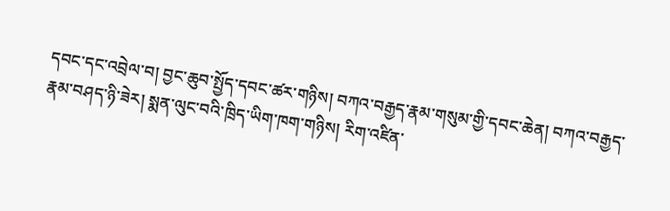དབང་དང་འབྲེལ་བ། བྱང་ཆུབ་སྤྱོད་དབང་ཚར་གཉིས། བཀའ་བརྒྱད་རྣམ་གསུམ་གྱི་དབང་ཆེན། བཀའ་བརྒྱད་རྣམ་བཤད་ཉི་ཟེར། སྨན་ལུང་བའི་ཁྲིད་ཡིག་ཁག་གཉིས། རིག་འཛིན་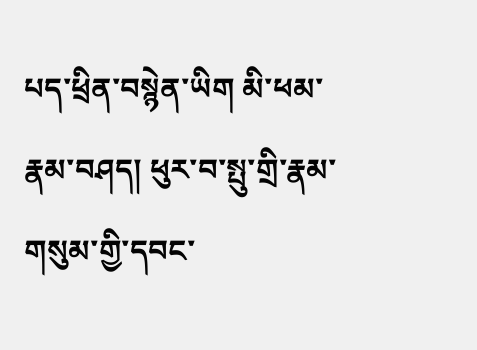པད་ཕྲིན་བསྙེན་ཡིག མི་ཕམ་རྣམ་བཤད། ཕུར་བ་སྤུ་གྲི་རྣམ་གསུམ་གྱི་དབང་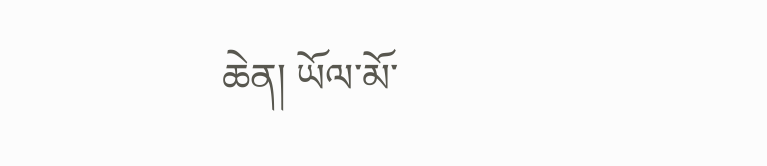ཆེན། ཡོལ་མོ་